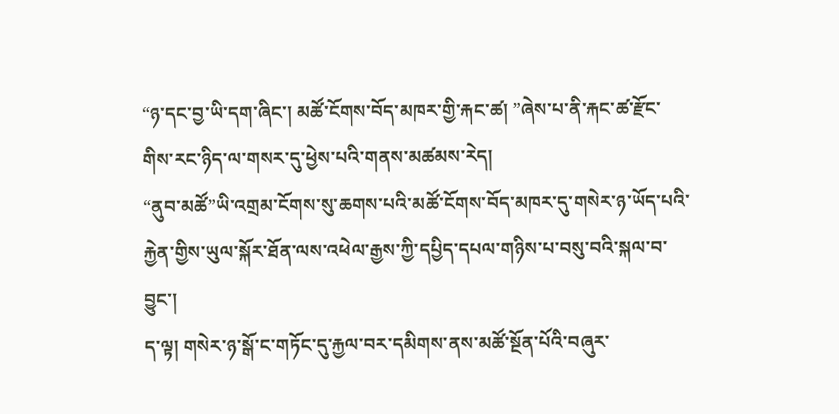“ཉ་དང་བྱ་ཡི་དག་ཞིང་། མཚོ་ངོགས་བོད་མཁར་གྱི་རྐང་ཚ། ”ཞེས་པ་ནི་རྐང་ཚ་རྫོང་གིས་རང་ཉིད་ལ་གསར་དུ་ཕྱེས་པའི་གནས་མཚམས་རེད།
“ནུབ་མཚོ”ཡི་འགྲམ་ངོགས་སུ་ཆགས་པའི་མཚོ་ངོགས་བོད་མཁར་དུ་གསེར་ཉ་ཡོད་པའི་རྐྱེན་གྱིས་ཡུལ་སྐོར་ཐོན་ལས་འཕེལ་རྒྱས་ཀྱི་དཔྱིད་དཔལ་གཉིས་པ་བསུ་བའི་སྐལ་བ་བྱུང་།
ད་ལྟ། གསེར་ཉ་སྒོ་ང་གཏོང་དུ་རྐྱལ་བར་དམིགས་ནས་མཚོ་སྔོན་པོའི་བཞུར་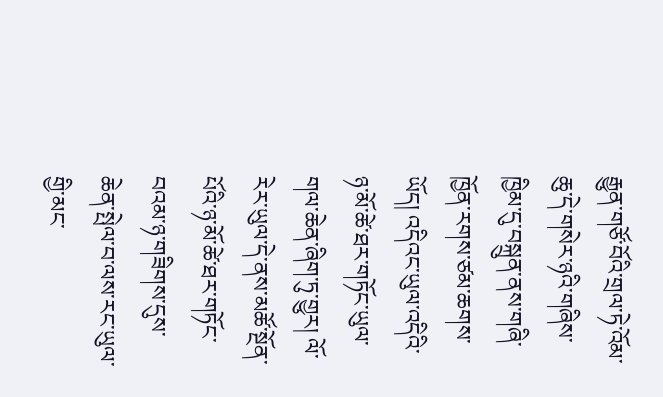རྒྱུན་གཙོ་བོའི་གྲལ་ཏེ་འོམ་ཆུ་དེ་གསེར་ཉའི་གཞིས་ཁྱིམ་དུ་བསྐྲུན་ནས་གཞི་ཁྱོན་རགས་ཙམ་ཆགས་ཡོད། འདིའང་ཡུལ་འདིའི་ཉ་མོ་ཚེ་ཐར་གཏོང་ཡུལ་གལ་ཆེན་ཞིག་ཏུ་གྱུར། ལོ་རེར་ཡུལ་དེ་ནས་མཚོ་སྔོན་པོའི་ཉ་མོ་ཚེ་ཐར་གཏོང་བའམ་ཉ་གཟིགས་དུས་ཆེན་སྤེལ་བ་ལས་རང་ཡུལ་གྱི་མང་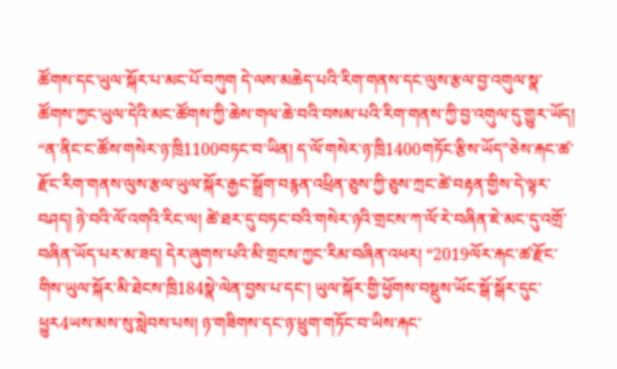ཚོགས་དང་ཡུལ་སྐོར་པ་མང་པོ་བཀུག དེ་ལས་མཆེད་པའི་རིག་གནས་དང་ལུས་རྩལ་བྱ་འགུལ་སྣ་ཚོགས་ཀྱང་ཡུལ་དེའི་མང་ཚོགས་ཀྱི་ཆེས་གལ་ཆེ་བའི་བསམ་པའི་རིག་གནས་ཀྱི་བྱ་འགུལ་དུ་གྱུར་ཡོད།
“ན་ནིང་ང་ཚོས་གསེར་ཉ་ཁྲི1100བཏང་བ་ཡིན། ད་ལོ་གསེར་ཉ་ཁྲི1400གཏོང་རྩིས་ཡོད”ཅེས་རྐང་ཚ་རྫོང་རིག་གནས་ལུས་རྩལ་ཡུལ་སྐོར་རྒྱང་སྒྲོག་བརྙན་འཕྲིན་ཅུས་ཀྱི་ཅུས་ཀྲང་ཚེ་བརྟན་གྱིས་དེ་ལྟར་བཤད། ཉེ་བའི་ལོ་འགའི་རིང་ལ། ཚེ་ཐར་དུ་བཏང་བའི་གསེར་ཉའི་གྲངས་ཀ་ལོ་རེ་བཞིན་ཇེ་མང་དུ་འགྲོ་བཞིན་ཡོད་པར་མ་ཟད། དེར་ཞུགས་པའི་མི་གྲངས་ཀྱང་རིམ་བཞིན་འཕར། “2019ལོར་རྐང་ཚ་རྫོང་གིས་ཡུལ་སྐོར་མི་ཐེངས་ཁྲི184སྣེ་ལེན་བྱས་པ་དང་། ཡུལ་སྐོར་གྱི་ཕྱོགས་བསྡུས་ཡོང་སྒོ་སྒོར་དུང་ཕྱུར4ཡས་མས་སུ་སླེབས་པས། ཉ་གཟིགས་དང་ཉ་ཕྲུག་གཏོང་བ་ཡིས་རྐང་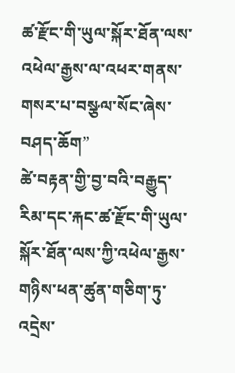ཚ་རྫོང་གི་ཡུལ་སྐོར་ཐོན་ལས་འཕེལ་རྒྱས་ལ་འཕར་གནས་གསར་པ་བསྩལ་སོང་ཞེས་བཤད་ཆོག”
ཚེ་བརྟན་གྱི་བྱ་བའི་བརྒྱུད་རིམ་དང་རྐང་ཚ་རྫོང་གི་ཡུལ་སྐོར་ཐོན་ལས་ཀྱི་འཕེལ་རྒྱས་གཉིས་ཕན་ཚུན་གཅིག་ཏུ་འདྲེས་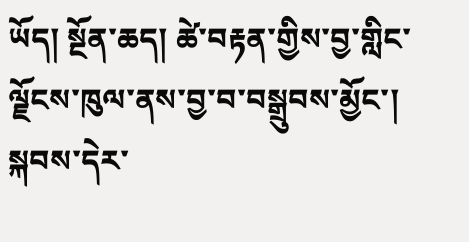ཡོད། སྔོན་ཆད། ཚེ་བརྟན་གྱིས་བྱ་གླིང་ལྗོངས་ཁུལ་ནས་བྱ་བ་བསྒྲུབས་མྱོང་། སྐབས་དེར་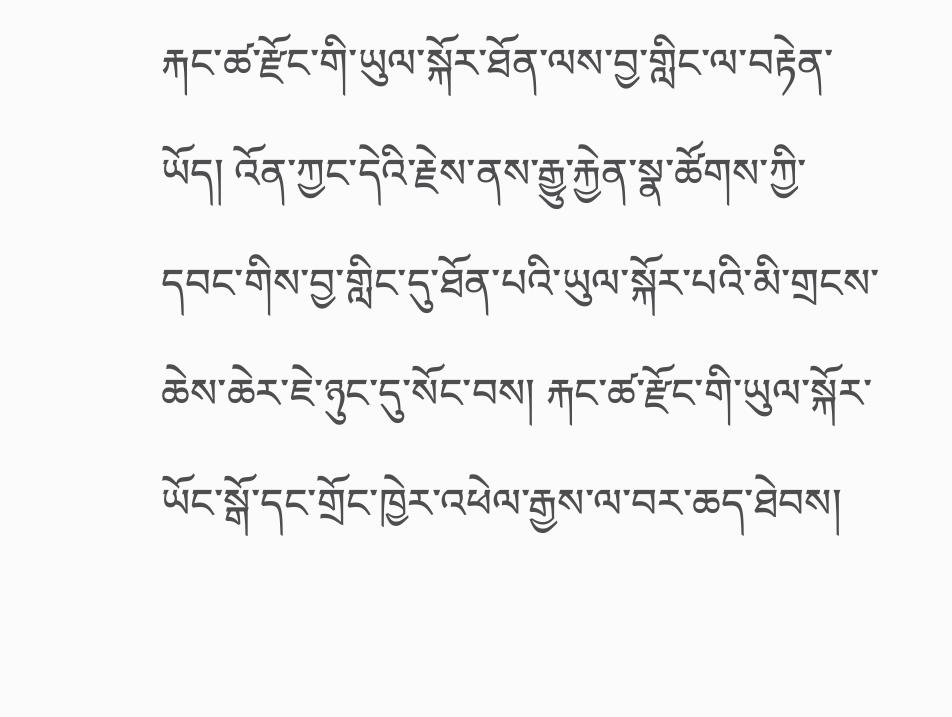རྐང་ཚ་རྫོང་གི་ཡུལ་སྐོར་ཐོན་ལས་བྱ་གླིང་ལ་བརྟེན་ཡོད། འོན་ཀྱང་དེའི་རྗེས་ནས་རྒྱུ་རྐྱེན་སྣ་ཚོགས་ཀྱི་དབང་གིས་བྱ་གླིང་དུ་ཐོན་པའི་ཡུལ་སྐོར་པའི་མི་གྲངས་ཆེས་ཆེར་ཇེ་ཉུང་དུ་སོང་བས། རྐང་ཚ་རྫོང་གི་ཡུལ་སྐོར་ཡོང་སྒོ་དང་གྲོང་ཁྱེར་འཕེལ་རྒྱས་ལ་བར་ཆད་ཐེབས།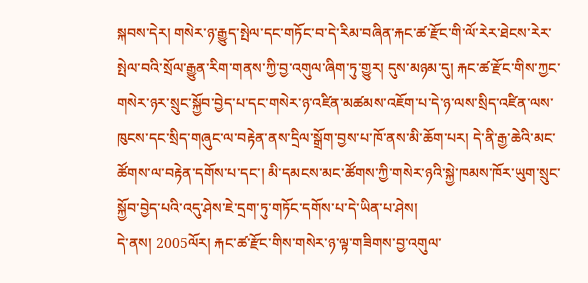སྐབས་དེར། གསེར་ཉ་རྒྱུད་སྤེལ་དང་གཏོང་བ་དེ་རིམ་བཞིན་རྐང་ཚ་རྫོང་གི་ལོ་རེར་ཐེངས་རེར་སྤེལ་བའི་སྲོལ་རྒྱུན་རིག་གནས་ཀྱི་བྱ་འགུལ་ཞིག་ཏུ་གྱུར། དུས་མཉམ་དུ། རྐང་ཚ་རྫོང་གིས་ཀྱང་གསེར་ཉར་སྲུང་སྐྱོབ་བྱེད་པ་དང་གསེར་ཉ་འཛིན་མཚམས་འཇོག་པ་དེ་ཉ་ལས་སྲིད་འཛིན་ལས་ཁུངས་དང་སྲིད་གཞུང་ལ་བརྟེན་ནས་དྲིལ་སྒྲོག་བྱས་པ་ཁོ་ནས་མི་ཆོག་པར། དེ་ནི་རྒྱ་ཆེའི་མང་ཚོགས་ལ་བརྟེན་དགོས་པ་དང་། མི་དམངས་མང་ཚོགས་ཀྱི་གསེར་ཉའི་སྐྱེ་ཁམས་ཁོར་ཡུག་སྲུང་སྐྱོབ་བྱེད་པའི་འདུ་ཤེས་ཇེ་དྲག་ཏུ་གཏོང་དགོས་པ་དེ་ཡིན་པ་ཤེས།
དེ་ནས། 2005ལོར། རྐང་ཚ་རྫོང་གིས་གསེར་ཉ་ལྟ་གཟིགས་བྱ་འགུལ་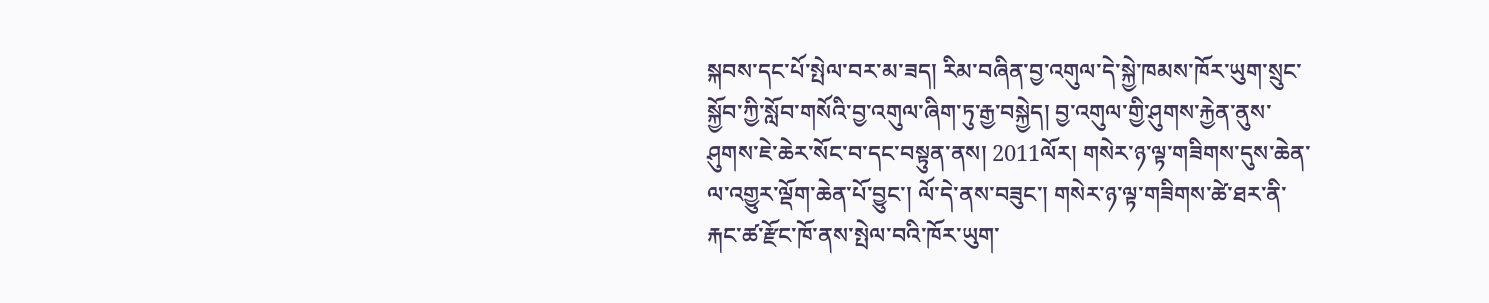སྐབས་དང་པོ་སྤེལ་བར་མ་ཟད། རིམ་བཞིན་བྱ་འགུལ་དེ་སྐྱེ་ཁམས་ཁོར་ཡུག་སྲུང་སྐྱོབ་ཀྱི་སློབ་གསོའི་བྱ་འགུལ་ཞིག་ཏུ་རྒྱ་བསྐྱེད། བྱ་འགུལ་གྱི་ཤུགས་རྐྱེན་ནུས་ཤུགས་ཇེ་ཆེར་སོང་བ་དང་བསྟུན་ནས། 2011ལོར། གསེར་ཉ་ལྟ་གཟིགས་དུས་ཆེན་ལ་འགྱུར་ལྡོག་ཆེན་པོ་བྱུང་། ལོ་དེ་ནས་བཟུང་། གསེར་ཉ་ལྟ་གཟིགས་ཚེ་ཐར་ནི་རྐང་ཚ་རྫོང་ཁོ་ནས་སྤེལ་བའི་ཁོར་ཡུག་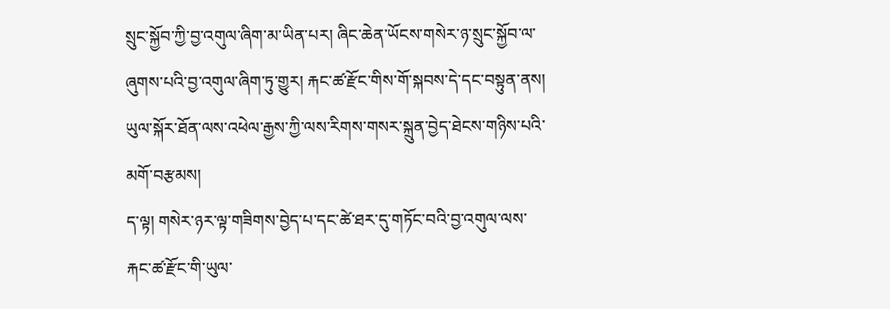སྲུང་སྐྱོབ་ཀྱི་བྱ་འགུལ་ཞིག་མ་ཡིན་པར། ཞིང་ཆེན་ཡོངས་གསེར་ཉ་སྲུང་སྐྱོབ་ལ་ཞུགས་པའི་བྱ་འགུལ་ཞིག་ཏུ་གྱུར། རྐང་ཚ་རྫོང་གིས་གོ་སྐབས་དེ་དང་བསྟུན་ནས། ཡུལ་སྐོར་ཐོན་ལས་འཕེལ་རྒྱས་ཀྱི་ལས་རིགས་གསར་སྐྲུན་བྱེད་ཐེངས་གཉིས་པའི་མགོ་བརྩམས།
ད་ལྟ། གསེར་ཉར་ལྟ་གཟིགས་བྱེད་པ་དང་ཚེ་ཐར་དུ་གཏོང་བའི་བྱ་འགུལ་ལས་རྐང་ཚ་རྫོང་གི་ཡུལ་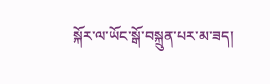སྐོར་ལ་ཡོང་སྒོ་བསྐྲུན་པར་མ་ཟད།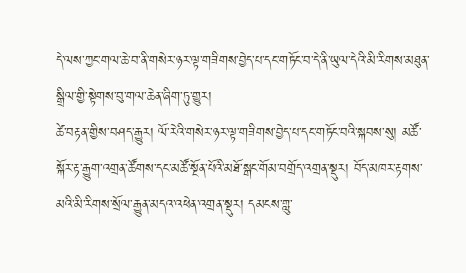དེ་ལས་ཀྱང་གལ་ཆེ་བ་ནི་གསེར་ཉར་ལྟ་གཟིགས་བྱེད་པ་དང་གཏོང་བ་དེ་ནི་ཡུལ་དེའི་མི་རིགས་མཐུན་སྒྲིལ་གྱི་སྟེགས་བུ་གལ་ཆེན་ཞིག་ཏུ་གྱུར།
ཚེ་བརྟན་གྱིས་བཤད་རྒྱུར། ལོ་རེའི་གསེར་ཉར་ལྟ་གཟིགས་བྱེད་པ་དང་གཏོང་བའི་སྐབས་སུ། མཚོ་སྐོར་རྟ་རྒྱུག་འགྲན་ཚོགས་དང་མཚོ་སྔོན་པོའི་མཐོ་སྒང་གོམ་བགྲོད་འགྲན་སྡུར། བོད་མཁར་རྟགས་མའི་མི་རིགས་སྲོལ་རྒྱུན་མདའ་འཕེན་འགྲན་སྡུར། དམངས་གླུ་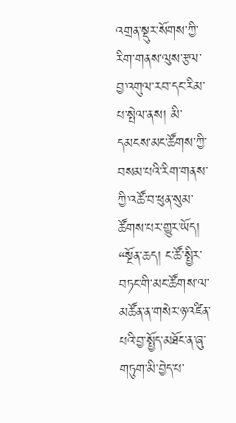འགྲན་སྡུར་སོགས་ཀྱི་རིག་གནས་ལུས་རྩལ་བྱ་འགུལ་རབ་དང་རིམ་པ་སྤེལ་ནས། མི་དམངས་མང་ཚོགས་ཀྱི་བསམ་པའི་རིག་གནས་ཀྱི་འཚོ་བ་ཕུན་སུམ་ཚོགས་པར་གྱུར་ཡོད།
“སྔོན་ཆད། ང་ཚོ་སྤྱིར་བཏང་གི་མང་ཚོགས་ལ་མཚོན་ན་གསེར་ཉ་འཛིན་པའི་བྱ་སྤྱོད་མཐོང་ན་ཞུ་གཏུག་མི་བྱེད་པ་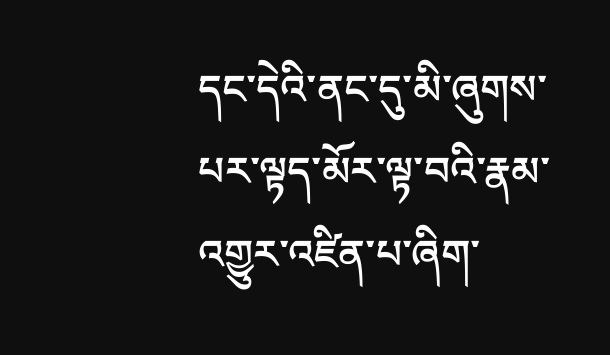དང་དེའི་ནང་དུ་མི་ཞུགས་པར་ལྟད་མོར་ལྟ་བའི་རྣམ་འགྱུར་འཛིན་པ་ཞིག་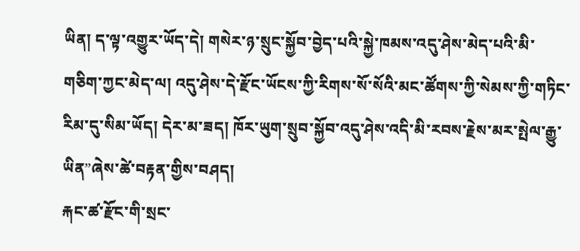ཡིན། ད་ལྟ་འགྱུར་ཡོད་དེ། གསེར་ཉ་སྲུང་སྐྱོབ་བྱེད་པའི་སྐྱེ་ཁམས་འདུ་ཤེས་མེད་པའི་མི་གཅིག་ཀྱང་མེད་ལ། འདུ་ཤེས་དེ་རྫོང་ཡོངས་ཀྱི་རིགས་སོ་སོའི་མང་ཚོགས་ཀྱི་སེམས་ཀྱི་གཏིང་རིམ་དུ་སིམ་ཡོད། དེར་མ་ཟད། ཁོར་ཡུག་སྲུབ་སྐྱོབ་འདུ་ཤེས་འདི་མི་རབས་རྗེས་མར་སྤེལ་རྒྱུ་ཡིན”ཞེས་ཚེ་བརྟན་གྱིས་བཤད།
རྐང་ཚ་རྫོང་གི་སྲང་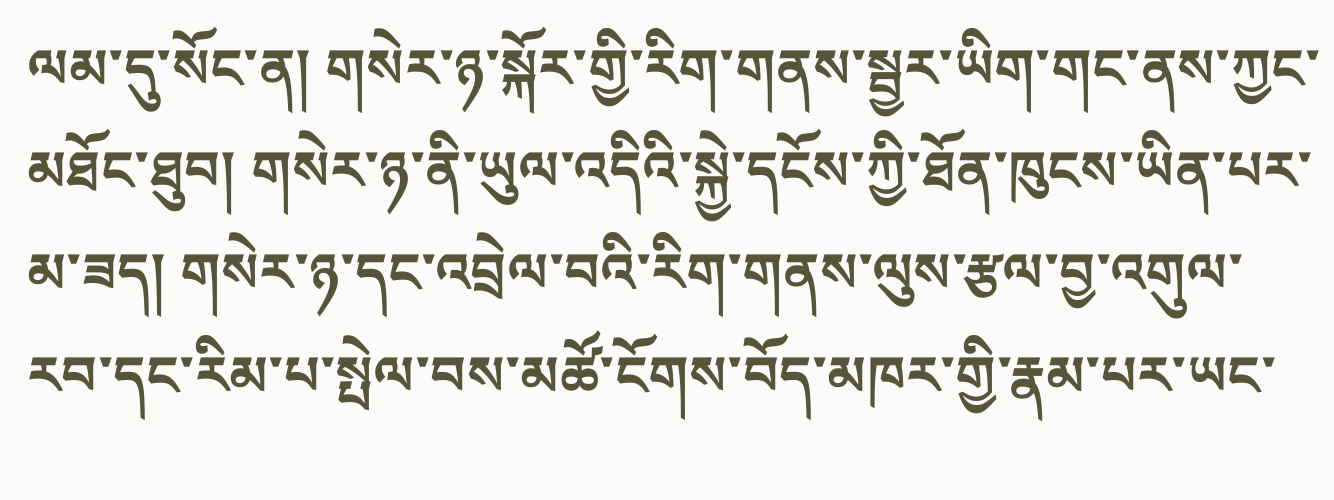ལམ་དུ་སོང་ན། གསེར་ཉ་སྐོར་གྱི་རིག་གནས་སྦྱར་ཡིག་གང་ནས་ཀྱང་མཐོང་ཐུབ། གསེར་ཉ་ནི་ཡུལ་འདིའི་སྐྱེ་དངོས་ཀྱི་ཐོན་ཁུངས་ཡིན་པར་མ་ཟད། གསེར་ཉ་དང་འབྲེལ་བའི་རིག་གནས་ལུས་རྩལ་བྱ་འགུལ་རབ་དང་རིམ་པ་སྤེལ་བས་མཚོ་ངོགས་བོད་མཁར་གྱི་རྣམ་པར་ཡང་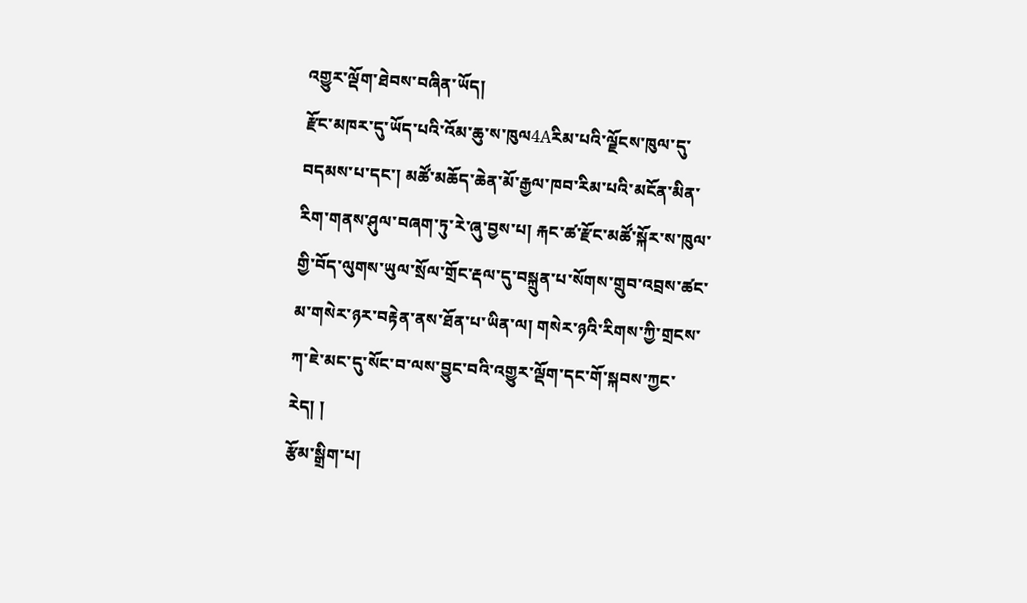འགྱུར་ལྡོག་ཐེབས་བཞིན་ཡོད།
རྫོང་མཁར་དུ་ཡོད་པའི་འོམ་ཆུ་ས་ཁུལ4Aརིམ་པའི་ལྗོངས་ཁུལ་དུ་བདམས་པ་དང་། མཚོ་མཆོད་ཆེན་མོ་རྒྱལ་ཁབ་རིམ་པའི་མངོན་མིན་རིག་གནས་ཤུལ་བཞག་ཏུ་རེ་ཞུ་བྱས་པ། རྐང་ཚ་རྫོང་མཚོ་སྐོར་ས་ཁུལ་གྱི་བོད་ལུགས་ཡུལ་སྲོལ་གྲོང་རྡལ་དུ་བསྐྲུན་པ་སོགས་གྲུབ་འབྲས་ཚང་མ་གསེར་ཉར་བརྟེན་ནས་ཐོན་པ་ཡིན་ལ། གསེར་ཉའི་རིགས་ཀྱི་གྲངས་ཀ་ཇེ་མང་དུ་སོང་བ་ལས་བྱུང་བའི་འགྱུར་ལྡོག་དང་གོ་སྐབས་ཀྱང་རེད། །
རྩོམ་སྒྲིག་པ།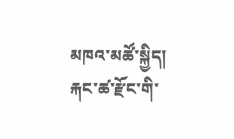མཁའ་མཚོ་སྐྱིད།
རྐང་ཚ་རྫོང་གི་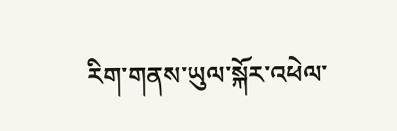རིག་གནས་ཡུལ་སྐོར་འཕེལ་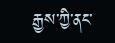རྒྱས་ཀྱི་ནང་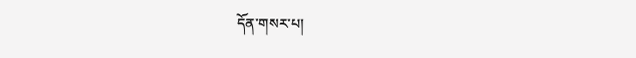དོན་གསར་པ།